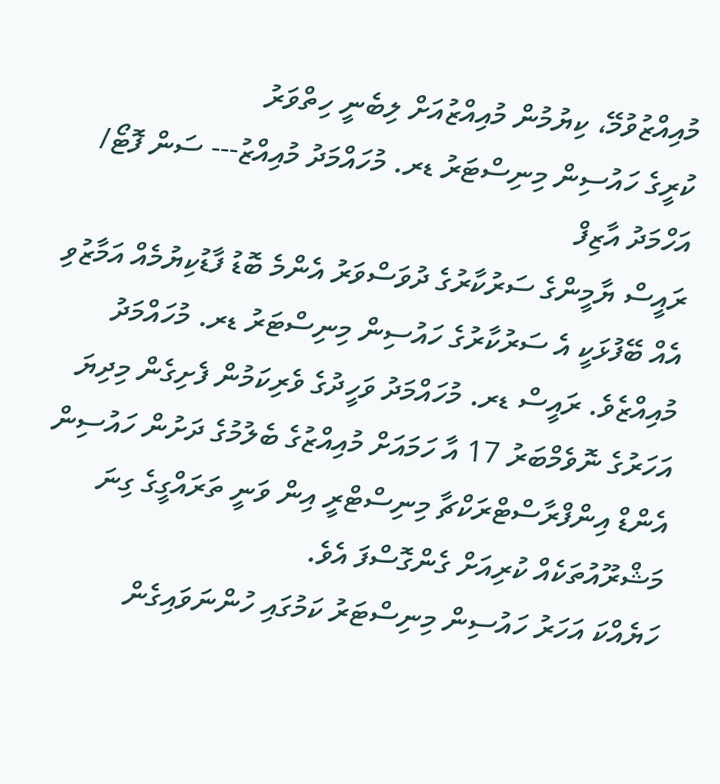މުއިއްޒުވުމޭ، ކިޔުމުން މުއިއްޒުއަށް ލިބެނީ ހިތްވަރު
ކުރީގެ ހައުސިން މިނިސްޓަރު ޑރ. މުހައްމަދު މުއިއްޒު--- ސަން ފޮޓޯ/ އަހްމަދު އާޒިފް
ރައީސް ޔާމީންގެ ސަރުކާރުގެ ދުވަސްވަރު އެންމެ ބޮޑު ފާޑުކިޔުމެއް އަމާޒުވި އެއް ބޭފުޅަކީ އެ ސަރުކާރުގެ ހައުސިން މިނިސްޓަރު ޑރ. މުހައްމަދު މުއިއްޒެވެ. ރައީސް ޑރ. މުހައްމަދު ވަހީދުގެ ވެރިކަމުން ފެށިގެން މިދިޔަ އަހަރުގެ ނޮވެމްބަރު 17 އާ ހަމައަށް މުއިއްޒުގެ ބެލުމުގެ ދަށުން ހައުސިން އެންޑް އިންފްރާސްޓްރަކްޗާ މިނިސްޓްރީ އިން ވަނީ ތަރައްގީގެ ގިނަ މަޝްރޫއުތަކެއް ކުރިއަށް ގެންގޮސްފަ އެވެ.
ހަޔެއްކަ އަހަރު ހައުސިން މިނިސްޓަރު ކަމުގައި ހުންނަވައިގެން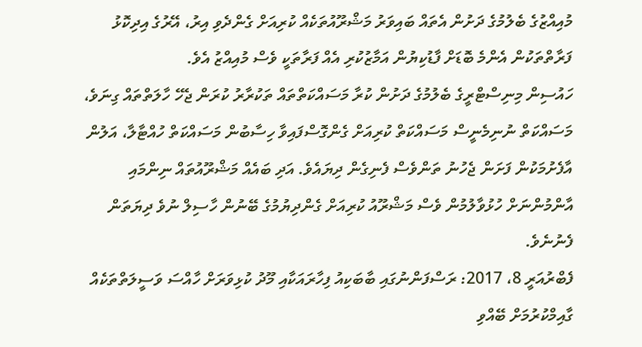މުއިއްޒުގެ ބެލުމުގެ ދަށުން އެތައް ބައިވަރު މަޝްރޫއުތަކެއް ކުރިއަށް ގެންދެވި އިރު، އޭރުގެ އިދިކޮޅު ފަރާތްތަކުން އެންމެ ބޮޑަށް ފާޑުކިޔުން އަމާޒުކުރި އެއް ފަރާތަކީ ވެސް މުއިއްޒު އެވެ.
ހައުސިން މިނިސްޓްރީގެ ބެލުމުގެ ދަށުން ކުރާ މަސައްކަތްތައް ތަކުރާރު ކުރަން ޖެހޭ ހާލަތްތައް ގިނަވެ، މަސައްކަތް ނުނިމެނީސް މަސައްކަތް ކުރިއަށް ގެންގޮސްފައިވާ ހިސާބުން މަސައްކަތް ހުއްޓާލާ، އަލުން އާފެށުމަކުން ފަށަން ޖެހުނު ތަންވެސް ފެނިގެން ދިޔައެވެ. އަދި ބައެއް މަޝްރޫއުތައް ނިންމައި އާންމުންނަށް ހުޅުވާލުމުން ވެސް މަޝްރޫއު ކުރިއަށް ގެންދިޔުމުގެ ބޭނުން ހާސިލް ނުވެ ދިޔަތަން ފެނުނެވެ.
ފެބްރުއަރީ 8، 2017: ރަސްފަންނުގައި ބާބަކިއު ފިހާރައަކާއި މޫދު ކުޅިވަރަށް ހާއްސަ ވަސީލަތްތަކެއް ގާއިމްކުރުމަށް ބޭއްވި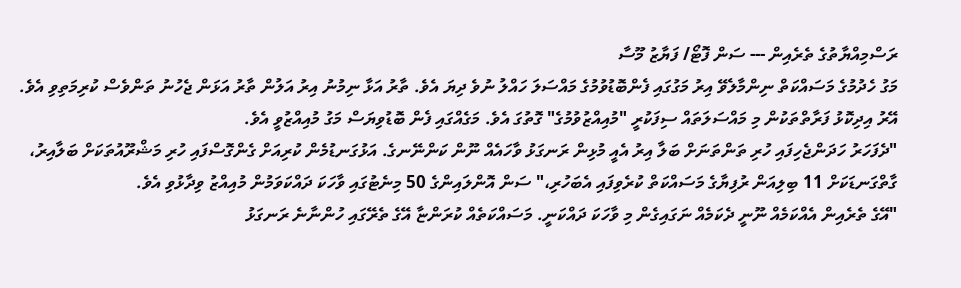ރަސްމިއްޔާތުގެ ތެރެއިން --- ސަން ފޮޓޯ/ ފަޔާޒު މޫސާ
މަގު ހެދުމުގެ މަސައްކަތް ނިންމާލެވޭ އިރު މަގުގައި ފެންބޮޑުވުމުގެ މައްސަލަ ހައްލު ނުވެ ދިޔަ އެވެ. ތާރު އަޅާ ނިމުނު އިރު އަލުން ތާރު އަޅަން ޖެހުނު ތަންވެސް ކުރިމަތިވި އެވެ. އޭރު އިދިކޮޅު ފަރާތްތަކުން މި މައްސަލަތައް ސިފަކުރީ "މުއިއްޒުވުމުގެ" ގޮތުގަ އެވެ. މަގެއްގައި ފެން ބޮޑުވިޔަސް މަގު މުއިއްޒުވީ އެވެ.
"ދެފަހަރު ހަދަންޖެހިފައި ހުރި ތަންތަނަށް ބަލާ އިރު އެއީ މުޅިން ރަނގަޅު ވާހައެއް ނޫން ކަންނޭނގެ. އަޅުގަނޑުމެން ކުރިއަށް ގެންގޮސްފައި ހުރި މަޝްރޫއުތަކަށް ބަލާއިރު، ގާތްގަނޑަކަށް 11 ބިލިއަން ރުފިޔާގެ މަސައްކަތް ކުރެވިފައި އެބަހުރި،" ސަން އޮންލައިންގެ 50 މިނެޓުގައި ވާހަކަ ދައްކަވަމުން މުއިއްޒު ވިދާޅުވި އެވެ.
"އޭގެ ތެރެއިން އެއްކަމެއް ނޫނީ ދެކަމެއް ނަގައިގެން މި ވާހަކަ ދައްކަނީ. މަސައްކަތެއް ކުރަންޏާ އޭގެ ތެރޭގައި ހުންނާނެ ރަނގަޅު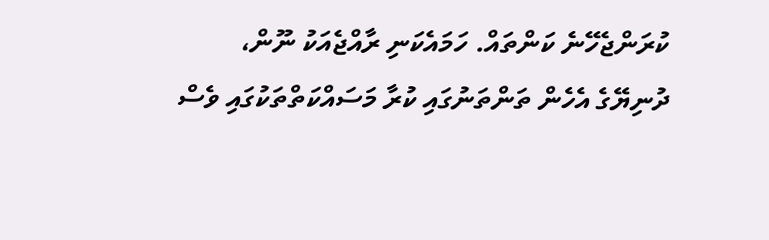ކުރަންޖެހޭނެ ކަންތައް. ހަމައެކަނި ރާއްޖެއަކު ނޫން، ދުނިޔޭގެ އެހެން ތަންތަނުގައި ކުރާ މަސައްކަތްތަކުގައި ވެސް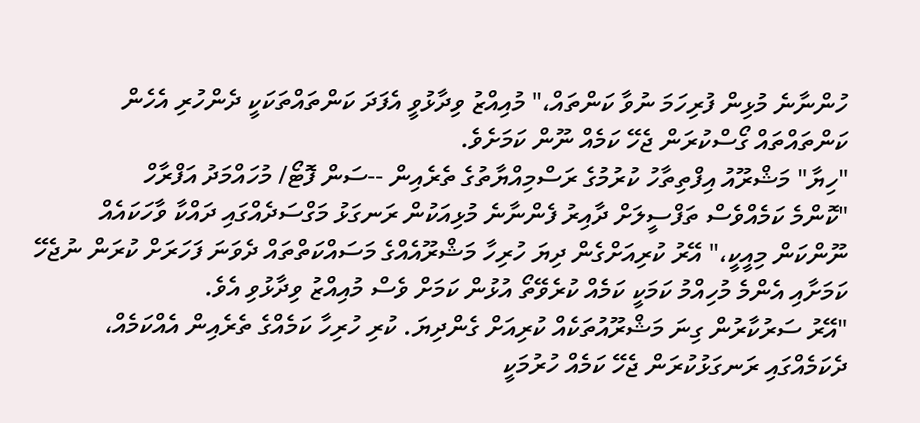ހުންނާނެ މުޅިން ފުރިހަމަ ނުވާ ކަންތައް،" މުއިއްޒު ވިދާޅުވީ އެފަދަ ކަންތައްތަކަކީ ދެންހުރި އެހެން ކަންތައްތައް ގޯސްކުރަން ޖެހޭ ކަމެއް ނޫން ކަމަށެވެ.
"ހިޔާ" މަޝްރޫއު އިފްތިތާހު ކުރުމުގެ ރަސްމިއްޔާތުގެ ތެރެއިން --ސަން ފޮޓޯ/ މުހައްމަދު އަފްރާހް
"ކޮންމެ ކަމެއްވެސް ތަފްސީލަށް ދާއިރު ފެންނާނެ މުޅިއަކުން ރަނގަޅު މަގްސަދެއްގައި ދައްކާ ވާހަކައެއް ނޫންކަން މިއީކީ،" އޭރު ކުރިއަށްގެން ދިޔަ ހުރިހާ މަޝްރޫއެއްގެ މަސައްކަތްތައް ދެވަނަ ފަހަރަށް ކުރަން ނުޖެހޭ ކަމަށާއި އެންމެ މުހިއްމު ކަމަކީ ކަމެއް ކުރެވޭތޯ އުޅުން ކަމަށް ވެސް މުއިއްޒު ވިދާޅުވި އެވެ.
"އޭރު ސަރުކާރުން ގިނަ މަޝްރޫއުތަކެއް ކުރިއަށް ގެންދިޔަ. ކުރި ހުރިހާ ކަމެއްގެ ތެރެއިން އެއްކަމެއް، ދެކަމެއްގައި ރަނގަޅުކުރަން ޖެހޭ ކަމެއް ހުރުމަކީ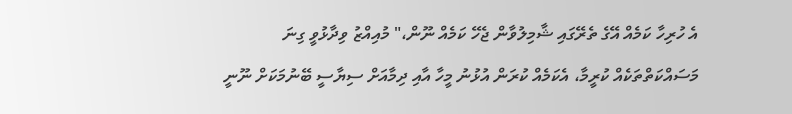އެ ހުރިހާ ކަމެއް އޭގެ ތެރޭގައި ޝާމިލުވާން ޖެހޭ ކަމެއް ނޫން،" މުއިއްޒު ވިދާޅުވީ ގިނަ މަސައްކަތްތަކެއް ކުރީމާ، އެކަމެއް ކުރަން އުޅުނު މީހާ އާއި ދިމާއަށް ސިޔާސީ ބޭނުމަކަށް ނޫނީ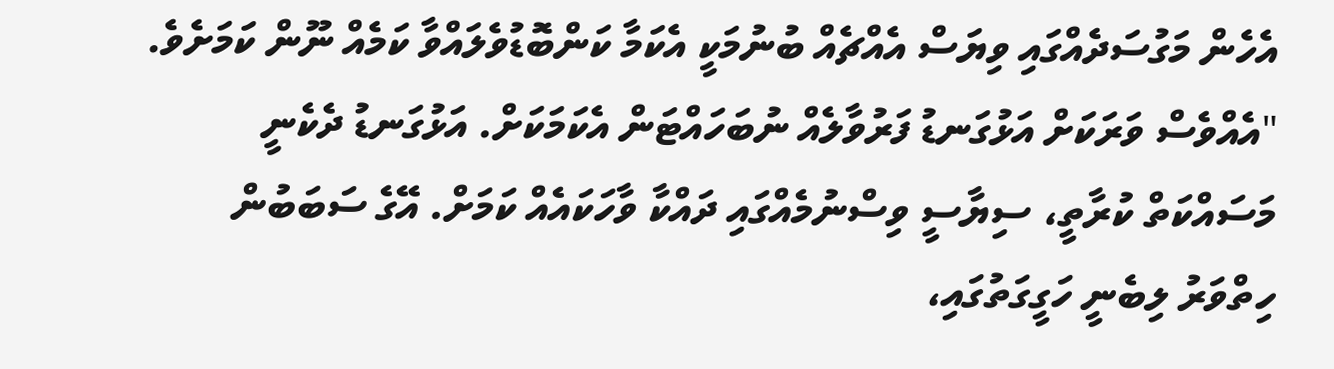އެހެން މަގުސަދެއްގައި ވިޔަސް އެއްޗެއް ބުނުމަކީ އެކަމާ ކަންބޮޑުވެލައްވާ ކަމެއް ނޫން ކަމަށެވެ.
"އެއްވެސް ވަރަކަށް އަޅުގަނޑު ފަރުވާލެއް ނުބަހައްޓަން އެކަމަކަށް. އަޅުގަނޑު ދެކެނީ މަސައްކަތް ކުރާތީ، ސިޔާސީ ވިސްނުމެއްގައި ދައްކާ ވާހަކައެއް ކަމަށް. އޭގެ ސަބަބުން ހިތްވަރު ލިބެނީ ހަގީގަތުގައި،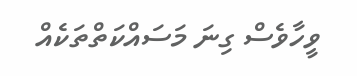ވީހާވެސް ގިނަ މަސައްކަތްތަކެއް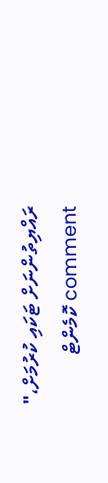ރައްޔިތުންނަށް ޓަކައި ކުރުމަށް،"
comment ކޮމެންޓް